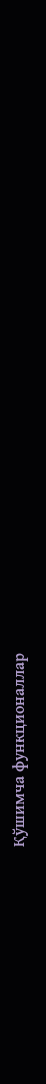Қўшимча функционаллар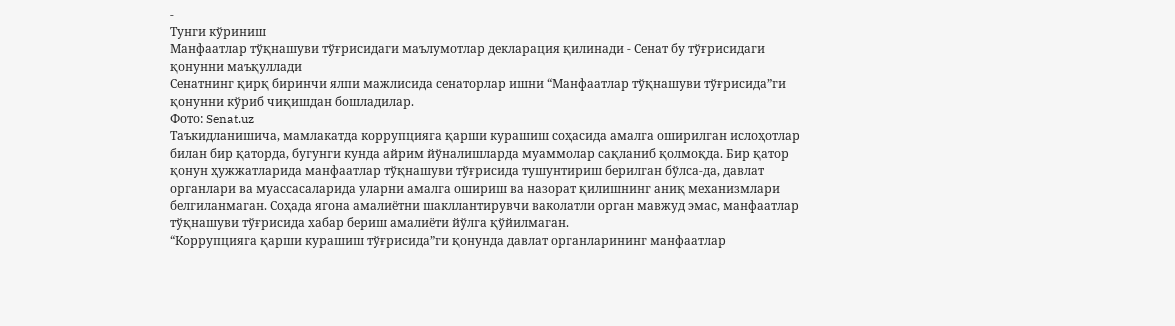-
Тунги кўриниш
Манфаатлар тўқнашуви тўғрисидаги маълумотлар декларация қилинади - Сенат бу тўғрисидаги қонунни маъқуллади
Сенатнинг қирқ биринчи ялпи мажлисида сенаторлар ишни “Манфаатлар тўқнашуви тўғрисида”ги қонунни кўриб чиқишдан бошладилар.
Фото: Senat.uz
Таъкидланишича, мамлакатда коррупцияга қарши курашиш соҳасида амалга оширилган ислоҳотлар билан бир қаторда, бугунги кунда айрим йўналишларда муаммолар сақланиб қолмоқда. Бир қатор қонун ҳужжатларида манфаатлар тўқнашуви тўғрисида тушунтириш берилган бўлса-да, давлат органлари ва муассасаларида уларни амалга ошириш ва назорат қилишнинг аниқ механизмлари белгиланмаган. Соҳада ягона амалиётни шакллантирувчи ваколатли орган мавжуд эмас, манфаатлар тўқнашуви тўғрисида хабар бериш амалиёти йўлга қўйилмаган.
“Коррупцияга қарши курашиш тўғрисида”ги қонунда давлат органларининг манфаатлар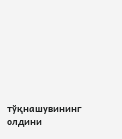тўқнашувининг олдини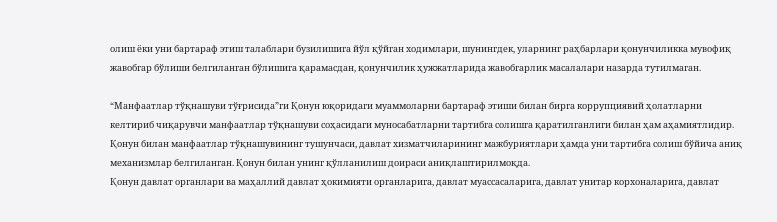олиш ёки уни бартараф этиш талаблари бузилишига йўл қўйган ходимлари, шунингдек, уларнинг раҳбарлари қонунчиликка мувофиқ жавобгар бўлиши белгиланган бўлишига қарамасдан, қонунчилик ҳужжатларида жавобгарлик масалалари назарда тутилмаган.

“Манфаатлар тўқнашуви тўғрисида”ги Қонун юқоридаги муаммоларни бартараф этиши билан бирга коррупциявий ҳолатларни келтириб чиқарувчи манфаатлар тўқнашуви соҳасидаги муносабатларни тартибга солишга қаратилганлиги билан ҳам аҳамиятлидир.
Қонун билан манфаатлар тўқнашувининг тушунчаси, давлат хизматчиларининг мажбуриятлари ҳамда уни тартибга солиш бўйича аниқ механизмлар белгиланган. Қонун билан унинг қўлланилиш доираси аниқлаштирилмоқда.
Қонун давлат органлари ва маҳаллий давлат ҳокимияти органларига, давлат муассасаларига, давлат унитар корхоналарига, давлат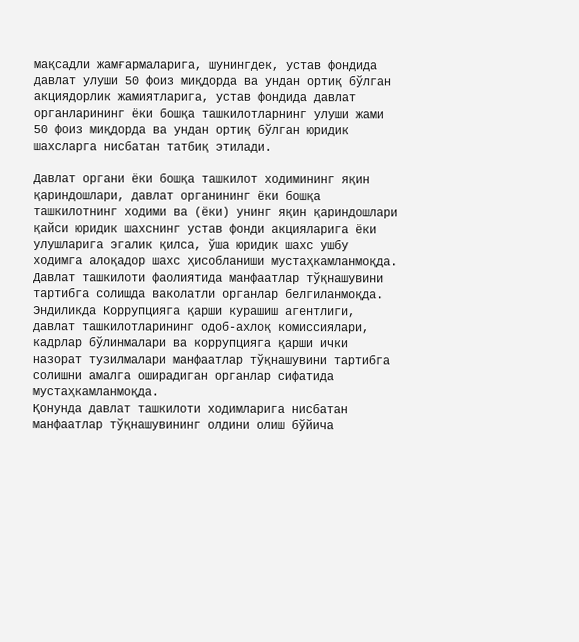мақсадли жамғармаларига, шунингдек, устав фондида давлат улуши 50 фоиз миқдорда ва ундан ортиқ бўлган акциядорлик жамиятларига, устав фондида давлат органларининг ёки бошқа ташкилотларнинг улуши жами 50 фоиз миқдорда ва ундан ортиқ бўлган юридик шахсларга нисбатан татбиқ этилади.

Давлат органи ёки бошқа ташкилот ходимининг яқин қариндошлари, давлат органининг ёки бошқа ташкилотнинг ходими ва (ёки) унинг яқин қариндошлари қайси юридик шахснинг устав фонди акцияларига ёки улушларига эгалик қилса, ўша юридик шахс ушбу ходимга алоқадор шахс ҳисобланиши мустаҳкамланмоқда.
Давлат ташкилоти фаолиятида манфаатлар тўқнашувини тартибга солишда ваколатли органлар белгиланмоқда.
Эндиликда Коррупцияга қарши курашиш агентлиги, давлат ташкилотларининг одоб-ахлоқ комиссиялари, кадрлар бўлинмалари ва коррупцияга қарши ички назорат тузилмалари манфаатлар тўқнашувини тартибга солишни амалга оширадиган органлар сифатида мустаҳкамланмоқда.
Қонунда давлат ташкилоти ходимларига нисбатан манфаатлар тўқнашувининг олдини олиш бўйича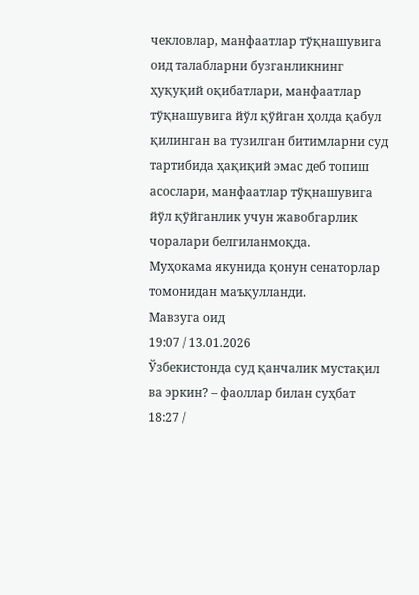чекловлар, манфаатлар тўқнашувига оид талабларни бузганликнинг ҳуқуқий оқибатлари, манфаатлар тўқнашувига йўл қўйган ҳолда қабул қилинган ва тузилган битимларни суд тартибида ҳақиқий эмас деб топиш асослари, манфаатлар тўқнашувига йўл қўйганлик учун жавобгарлик чоралари белгиланмоқда.
Муҳокама якунида қонун сенаторлар томонидан маъқулланди.
Мавзуга оид
19:07 / 13.01.2026
Ўзбекистонда суд қанчалик мустақил ва эркин? – фаоллар билан суҳбат
18:27 /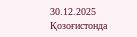30.12.2025
Қозоғистонда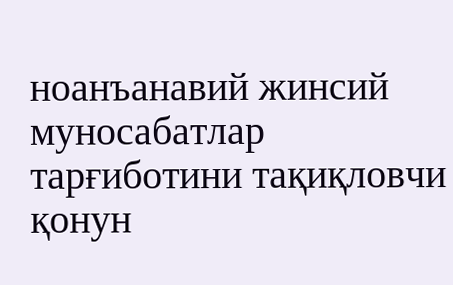ноанъанавий жинсий муносабатлар тарғиботини тақиқловчи қонун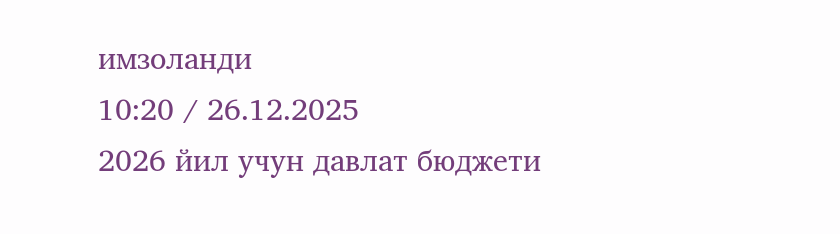имзоланди
10:20 / 26.12.2025
2026 йил учун давлат бюджети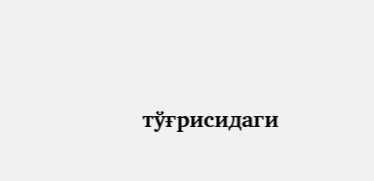тўғрисидаги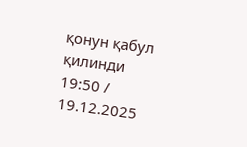қонун қабул қилинди
19:50 / 19.12.2025